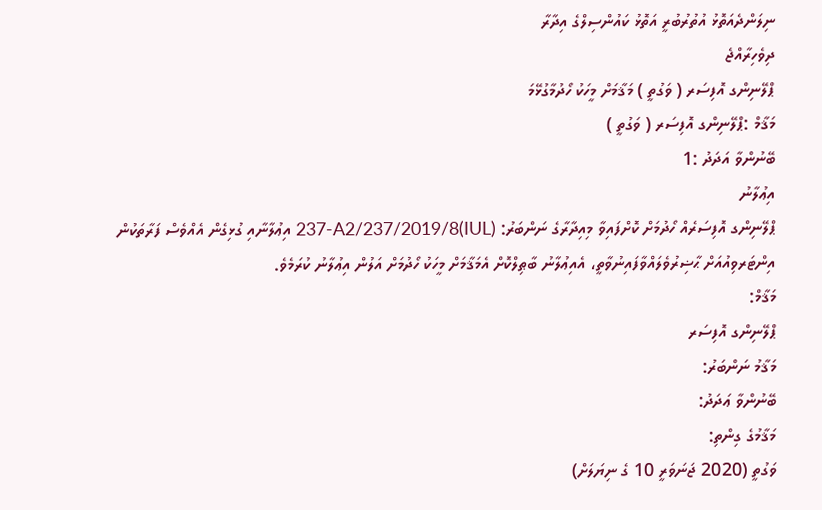ނިލަންދެއަތޮޅު އުތުރުބުރީ އަތޮޅު ކައުންސިލްގެ އިދާރާ
ދިވެހިރާއްޖެ
ޕްލޭނިންގ އޮފިސަރ ( ވަގުތީ ) މަޤާމަށް މީހަކު ހޯދުމާގުޅޭމަ
މަޤާމް :ޕްލޭނިންގ އޮފިސަރ ( ވަގުތީ )
ބޭނުންވާ އަދަދު :1
އިޢުލާނު
ޕްލޭނިންގ އޮފިސަރެއް ހޯދުމަށް ކޮށްފައިވާ މިއިދާރާގެ ނަންބަރު: (IUL)237-A2/237/2019/8 އިޢުލާނާއި ގުޅިގެން އެއްވެސް ފަރާތަކުން އިންޓަރވިއުއަށް ޙާޟިރުވެލައްވާފައިނުވާތީ، އެއިޢުލާނު ބާޠިލްކޮށް އެމަޤާމަށް މީހަކު ހޯދުމަށް އަލުން އިޢުލާނު ކުރަމެވެ.
މަޤާމް:
ޕްލޭނިންގ އޮފިސަރ
މަޤާމު ނަންބަރު:
ބޭނުންވާ ޢަދަދު:
މަޤާމުގެ ގިންތި:
ވަގުތީ (2020 ޖަނަވަރީ 10 ގެ ނިޔަލަށް)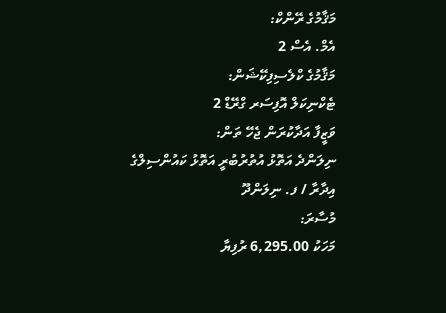މަޤާމުގެ ރޭންކް:
އެމް. އެސް 2
މަޤާމުގެ ކްލެސިފިކޭޝަން:
ޓެކްނިކަލް އޮފިސަރ ގްރޭޑް 2
ވަޒީފާ އަދާކުރަން ޖެހޭ ތަން:
ނިލަންދެ އަތޮޅު އުތުރުބުރީ އަތޮޅު ކައުންސިލްގެ އިދާރާ / ފ. ނިލަންދޫ
މުސާރަ:
މަހަކު 6,295.00 ރުފިޔާ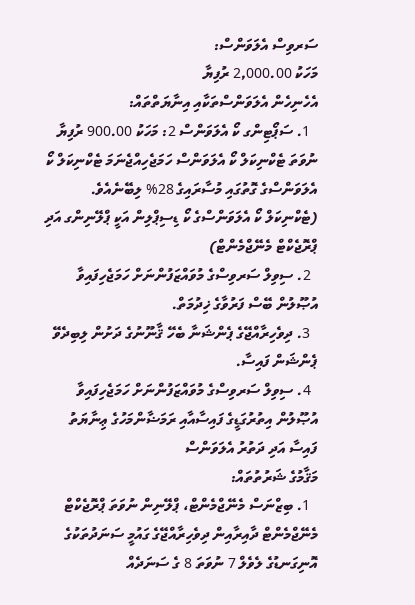ސަރވިސް އެލަވަންސް:
މަހަކު 2,000.00 ރުފިޔާ
އެހެނިހެން އެލަވަންސްތަކާއި އިނާޔަތްތައް:
  1. ސަޕޯޓިންގ ކޯ އެލަވަންސް 2: މަހަކު 900.00 ރުފިޔާ ނުވަތަ ޓެކްނިކަލް ކޯ އެލަވަންސް ހަމަޖެހިއްޖެނަމަ ޓެކްނިކަލް ކޯ އެލަވަންސްގެ ގޮތުގައި މުސާރައިގެ 28% ލިބޭނެއެވެ. (ޓެކްނިކަލް ކޯ އެލަވަންސްގެ ކޯ ޑިސިޕްލިން އަކީ ޕްލޭނިންގ އަދި ޕްރޮޖެކްޓް މެނޭޖްމެންޓް)
  2. ސިވިލް ސަރވިސްގެ މުވައްޒަފުންނަށް ހަމަޖެހިފައިވާ އުޞޫލުން ބޭސް ފަރުވާގެ ޚިދުމަތް.
  3. ދިވެހިރާއްޖޭގެ ޕެންޝަނާ ބެހޭ ޤާނޫނުގެ ދަށުން ލިބިދެވޭ ޕެންޝަން ފައިސާ.
  4. ސިވިލް ސަރވިސްގެ މުވައްޒަފުންނަށް ހަމަޖެހިފައިވާ އުޞޫލުން އިތުރުގަޑީގެ ފައިސާއާއި ރަމަޟާންމަހުގެ ޢިނާޔަތު ފައިސާ އަދި ދަތުރު އެލަވަންސް
މަޤާމުގެ ޝަރުތުތައް:
  1. ބިޒްނަސް މެނޭޖްމެންޓް، ޕްލޭނިން ނުވަތަ ޕްރޮޖެކްޓް މެނޭޖްމެންޓް ދާއިރާއިން ދިވެހިރާއްޖޭގެ ގައުމީ ސަނަދުތަކުގެ އޮނިގަނޑުގެ ލެވެލް 7 ނުވަތަ 8 ގެ ސަނަދެއް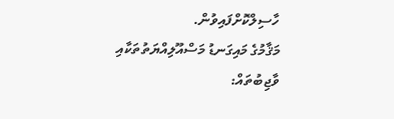ހާސިލްކޮށްފައިވުން.
މަޤާމުގެ މައިގަނޑު މަސްއޫލިއްޔަތުތަކާއި ވާޖިބުތައް: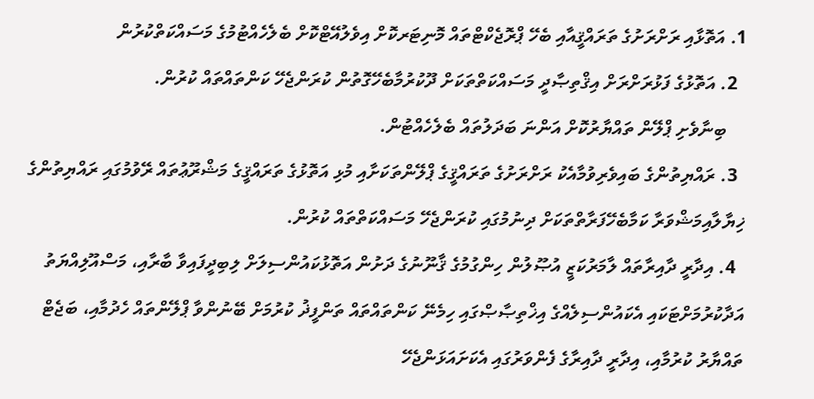1. އަތޮޅާއި ރަށްރަށުގެ ތަރައްޤީއާއި ބެހޭ ޕްރޮޖެކްޓްތައް މޮނިޓަރކޮށް އިވެލުއޭޓްކޮށް ބެލެހެއްޓުމުގެ މަސައްކަތްކުރުން
  2. އަތޮޅުގެ ފަޅުރަށްރަށް އިޤްތިޞާދީ މަސައްކަތްތަކަށް ދޫކުރުމާބެހޭގޮތުން ކުރަންޖެހޭ ކަންތައްތައް ކުރުން.
    ބިނާވެށި ޕްލޭން ތައްޔާރުކޮށް އަންނަ ބަދަލުތައް ބެލެހެއްޓުން.
  3. ރައްޔިތުންގެ ބައިވެރިވުމާއެކު ރަށްރަށުގެ ތަރައްޤީގެ ޕްލޭންތަކަށާއި މުޅި އަތޮޅުގެ ތަރައްޤީގެ މަޝްރޫޢުތައް ރޭވުމުގައި ރައްޔިތުންގެ ޚިޔާލާއިމަޝްވަރާ ކަމާބެހޭފަރާތްތަކަށް ދިނުމުގައި ކުރަންޖެހޭ މަސައްކަތްތައް ކުރުން.
  4. އިދާރީ ދާއިރާތައް ލާމަރުކަޒީ އުޞޫލުން ހިންގުމުގެ ޤާނޫނުގެ ދަށުން އަތޮޅުކައުންސިލަށް ލިބިދީފައިވާ ބާރާއި، މަސްއޫލިއްޔަތު އަދާކުރުމަށްޓަކައި އެކައުންސިލެއްގެ އިޚްތިޞާޞްގައި ހިމެނޭ ކަންތައްތައް ތަންފީޛު ކުރުމަށް ބޭނުންވާ ޕްލޭންތައް ހެދުމާއި، ބަޖެޓް ތައްޔާރު ކުރުމާއި، އިދާރީ ދާއިރާގެ ފެންވަރުގައި އެކަށައަޅަންޖެހޭ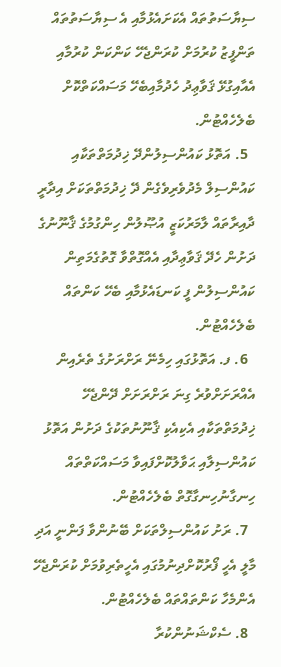ސިޔާސަތުތައް އެކަށައެޅުމާއި އެ ސިޔާސަތުތައް ތަންފީޒު ކުރުމަށް ކުރަންޖެހޭ ކަންކަން ކުރުމާއި އެއާއިގުޅޭ ޤަވާޢިދު ހެދުމާއިބެހޭ މަސައްކަތްކޮށް ބެލެހެއްޓުން.
  5. އަތޮޅު ކައުންސިލުންދޭ ޚިދުމަތްތަކާއި ކައުންސިލް މެދުވެރިވެގެން ދޭ ޚިދުމަތްތަކަށް އިދާރީ ދާއިރާތައް ލާމަރުކަޒީ އުޞޫލުން ހިންގުމުގެ ޤާނޫނުގެ ދަށުން ހެދޭ ޤަވާޢިދާއި އެއްގޮތްވާ ގޮތުގެމަތިން ކައުންސިލުން ފީ ކަނޑައެޅުމާއި ބެހޭ ކަންތައް ބެލެހެއްޓުން.
  6. ފ. އަތޮޅުގައި ހިމެނޭ ރަށްރަށުގެ ތެރެއިން އެއްރަށަށްވުރެ ގިނަ ރަށްރަށަށް ދޭންޖެހޭ ޚިދުމަތްތަކާއި އެކިއެކި ޤާނޫނުތަކުގެ ދަށުން އަތޮޅު ކައުންސިލާއި ޙަވާލުކޮށްފައިވާ މަސައްކަތްތައް ހިނގާނުހިނގާގޮތް ބެލެހެއްޓުން.
  7. ރަށު ކައުންސިލްތަކަށް ބޭނުންވާ ފަންނީ އަދި މާލީ އެހީ ފޯރުކޮށްދިނުމުގައި އެހީތެރިވުމަށް ކުރަންޖެހޭ އެންމެހާ ކަންތައްތައް ބެލެހެއްޓުން.
  8. ސެކްޝަނުންކުރާ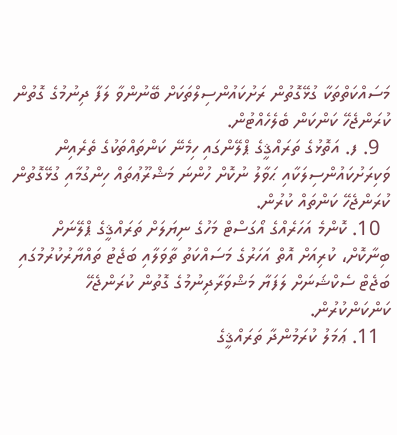މަސައްކަތްތަކާ ގުޅޭގޮތުން ރަށުކައުންސިލްތަކަށް ބޭނުންވާ ލަފާ ދިނުމުގެ ގޮތުން ކުރަންޖެހޭ ކަންކަން ބެލެހެއްޓުން.
  9. ފ. އަތޮޅުގެ ތަރައްޤީގެ ޕްލޭންގައި ހިމެނޭ ކަންތައްތަކުގެ ތެރެއިން ވަކިރަށުކައުންސިލަކާއި ޙަވާލު ނުކޮށް ހުންނަ މަޝްރޫޢުތައް ހިންގުމާއި ގުޅޭގޮތުން ކުރަންޖެހޭ ކަންތައް ކުރުން.
  10. ކޮންމެ އަހަރެއްގެ އޯގަސްޓް މަހުގެ ނިޔަލަށް ތަރައްޤީގެ ޕްލޭނަށް ބިނާކޮށް، ކުރިއަށް އޮތް އަހަރުގެ މަސައްކަތު ތާވަލާއި ބަޖެޓު ތައްޔާރުކުރުމުގައި ބަޖެޓް ސެކްޝަނަށް ލަފަޔާ މަޝްވަރާދިނުމުގެ ގޮތުން ކުރަންޖެހޭ ކަންކަންކުރުން.
  11. ޢަމަލު ކުރަމުންދާ ތަރައްޤީގެ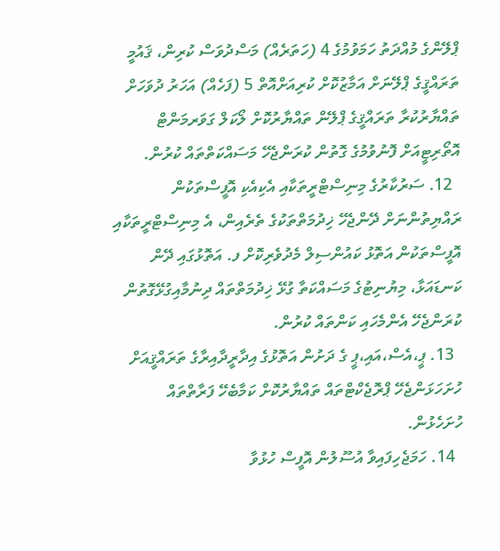ޕްލޭންގެ މުއްދަތު ހަމަވުމުގެ 4 (ހަތަރެއް) މަސްދުވަސް ކުރިން، ޤައުމީ ތަރައްޤީގެ ޕްލޭނަށް އަމާޒުކޮށް ކުރިއަށްއޮތް 5 (ފަހެއް) އަހަރު ދުވަހަށް ތައްޔާރުކުރާ ތަރައްޤީގެ ޕްލޭން ތައްޔާރުކޮށް ލޯކަލް ގަވަރމަންޓް އޮތޯރިޓީއަށް ފޮނުވުމުގެ ގޮތުން ކުރަންޖެހޭ މަސައްކަތްތައް ކުރުން.
  12. ސަރުކާރުގެ މިނިސްޓްރީތަކާއި އެކިއެކި އޮފީސްތަކުން ރައްޔިތުންނަށް ދޭންޖެހޭ ޚިދުމަތްތަކުގެ ތެރެއިން، އެ މިނިސްޓްރީތަކާއި އޮފީސްތަކުން އަތޮޅު ކައުންސިލް މެދުވެރިކޮށް ފ. އަތޮޅުގައި ދޭން ކަނޑައަޅާ، މިޔުނިޓުގެ މަސައްކަތާ ގުޅޭ ޚިދުމަތްތައް ދިނުމާއިގުޅޭގޮތުން ކުރަންޖެހޭ އެންމެހައި ކަންތައް ކުރުން.
  13. ޕީ،އެސް،އައި،ޕީ ގެ ދަށުން އަތޮޅުގެ އިދާރީދާއިރާގެ ތަރައްޤީއަށް ހުށަހަޅަންޖެހޭ ޕްރޮޖެކްޓްތައް ތައްޔާރުކޮށް ކަމާބެހޭ ފަރާތްތައް ހުށަހެޅުން.
  14. ހަމަޖެހިފައިވާ އުސޫލުން އޮފީސް ހުޅުވާ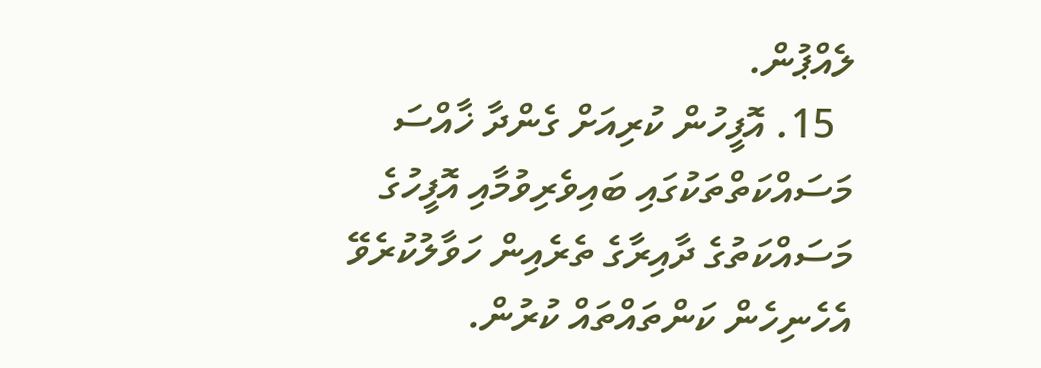ލެއްޕުން.
  15. އޮފީހުން ކުރިއަށް ގެންދާ ޚާއްސަ މަސައްކަތްތަކުގައި ބައިވެރިވުމާއި އޮފީހުގެ މަސައްކަތުގެ ދާއިރާގެ ތެރެއިން ހަވާލުކުރެވޭ އެހެނިހެން ކަންތައްތައް ކުރުން.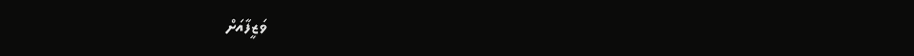ވަޒީފާއަށް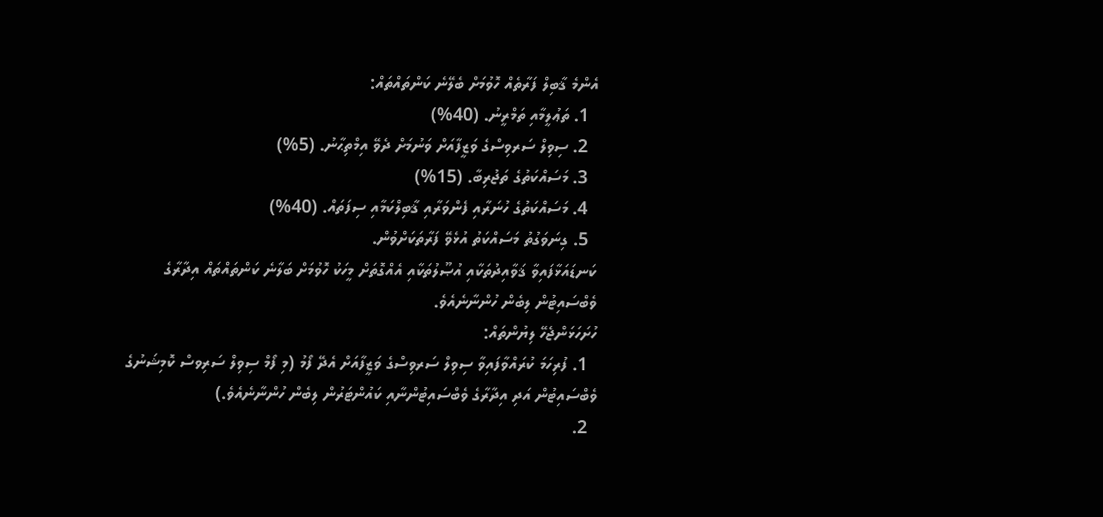އެންމެ ޤާބިލް ފަރާތެއް ހޮވުމަށް ބެލޭނެ ކަންތައްތައް:
  1. ތަޢުލީމާއި ތަމްރީނު. (40%)
  2. ސިވިލް ސަރވިސްގެ ވަޒީފާއަށް ވަނުމަށް ދެވޭ އިމްތިޙާނު. (5%)
  3. މަސައްކަތުގެ ތަޖުރިބާ. (15%)
  4. މަސައްކަތުގެ ހުނަރާއި ފެންވަރާއި ޤާބިލްކަމާއި ސިފަތައް. (40%)
  5. ގިނަވަގުތު މަސައްކަތު އުޅެވޭ ފަރާތަކަށްވުން.
ކަނޑައަޅާފައިވާ ޤަވާއިދުތަކާއި އުޞޫލުތަކާއި އެއްގޮތަށް މީހަކު ހޮވުމަށް ބަލާނެ ކަންތައްތައް އިދާރާގެ ވެބްސައިޓުން ލިބެން ހުންނާނެއެވެ.
ހުށަހަޅަންޖެހޭ ލިޔުންތައް:
  1. ފުރިހަމަ ކުރައްވާފައިވާ ސިވިލް ސަރވިސްގެ ވަޒީފާއަށް އެދޭ ފޯމު (މި ފޯމް ސިވިލް ސަރިވސް ކޮމިޝަނުގެ ވެބްސައިޓުން އަދި އިދާރާގެ ވެބްސައިޓުންނާއި ކައުންޓަރުން ލިބެން ހުންނާނެއެވެ.)
  2.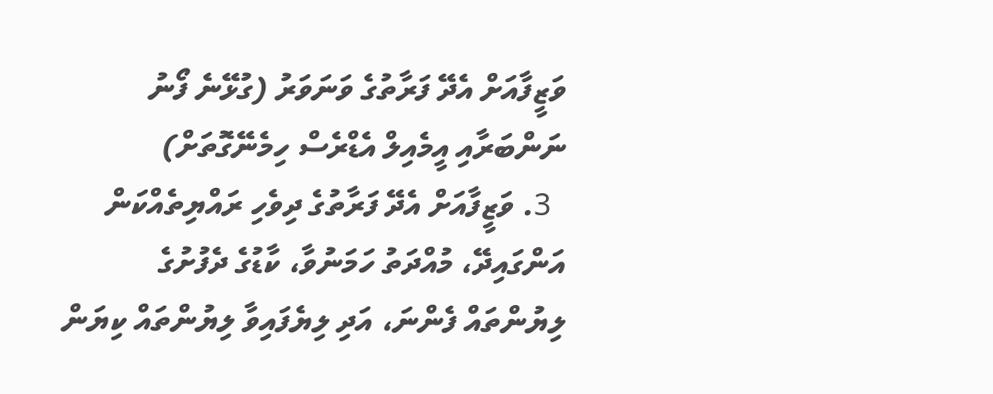ވަޒީފާއަށް އެދޭ ފަރާތުގެ ވަނަވަރު (ގުޅޭނެ ފޯނު ނަންބަރާއި އީމެއިލް އެޑްރެސް ހިމެނޭގޮތަށް)
  3. ވަޒީފާއަށް އެދޭ ފަރާތުގެ ދިވެހި ރައްޔިތެއްކަން އަންގައިދޭ، މުއްދަތު ހަމަނުވާ، ކާޑުގެ ދެފުށުގެ ލިޔުންތައް ފެންނަ، އަދި ލިޔެފައިވާ ލިޔުންތައް ކިޔަން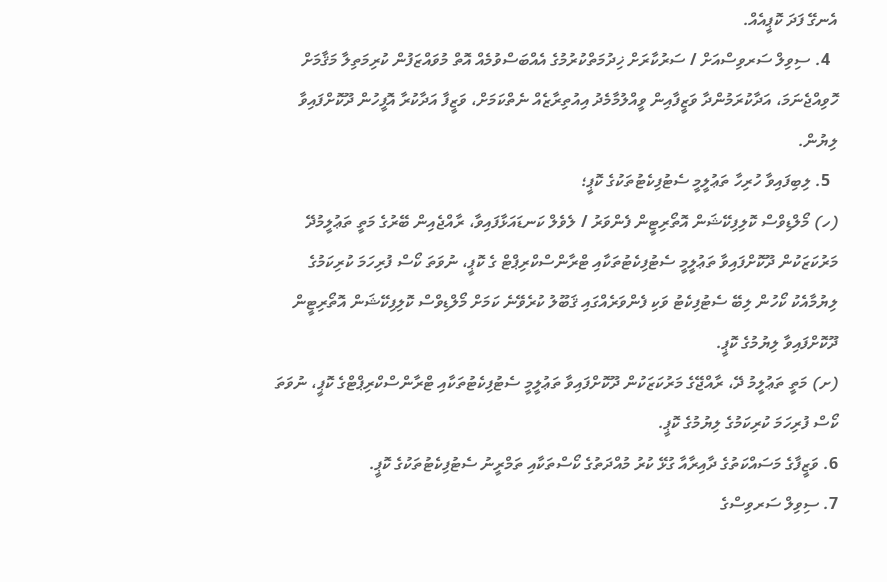އެނގޭ ފަދަ ކޮޕީއެއް.
  4. ސިވިލް ސަރވިސްއަށް / ސަރުކާރަށް ޚިދުމަތްކުރުމުގެ އެއްބަސްވުމެއް އޮތް މުވައްޒަފުން ކުރިމަތިލާ މަޤާމަށް ހޮވިއްޖެނަމަ، އަދާކުރަމުންދާ ވަޒީފާއިން ވީއްލުމާމެދު އިއުތިރާޒެއް ނެތްކަމަށް، ވަޒީފާ އަދާކުރާ އޮފީހުން ދޫކޮށްފައިވާ ލިޔުން.
  5. ލިބިފައިވާ ހުރިހާ ތަޢުލީމީ ސެޓުފިކެޓުތަކުގެ ކޮޕީ؛
(ހ) މޯލްޑިވްސް ކޮލިފިކޭޝަން އޮތޯރިޓީން ފެންވަރު / ލެވެލް ކަނޑައަޅާފައިވާ، ރާއްޖެއިން ބޭރުގެ މަތީ ތަޢުލީމުދޭ މަރުކަޒަކުން ދޫކޮށްފައިވާ ތަޢުލީމީ ސެޓުފިކެޓުތަކާއި ޓްރާންސްކްރިޕްޓް ގެ ކޮޕީ، ނުވަތަ ކޯސް ފުރިހަމަ ކުރިކަމުގެ ލިޔުމާއެކު ކޯހުން ލިބޭ ސެޓުފިކެޓު ވަކި ފެންވަރެއްގައި ޤަބޫލު ކުރެވޭނެ ކަމަށް މޯލްޑިވްސް ކޮލިފިކޭޝަން އޮތޯރިޓީން ދޫކޮށްފައިވާ ލިޔުމުގެ ކޮޕީ.
(ށ) މަތީ ތަޢުލީމު ދޭ، ރާއްޖޭގެ މަރުކަޒަކުން ދޫކޮށްފައިވާ ތަޢުލީމީ ސެޓުފިކެޓުތަކާއި ޓްރާންސްކްރިޕްޓްގެ ކޮޕީ، ނުވަތަ ކޯސް ފުރިހަމަ ކުރިކަމުގެ ލިޔުމުގެ ކޮޕީ.
6. ވަޒީފާގެ މަސައްކަތުގެ ދާއިރާއާ ގުޅޭ ކުރު މުއްދަތުގެ ކޯސްތަކާއި ތަމްރީނު ސެޓުފިކެޓުތަކުގެ ކޮޕީ.
7. ސިވިލް ސަރވިސްގެ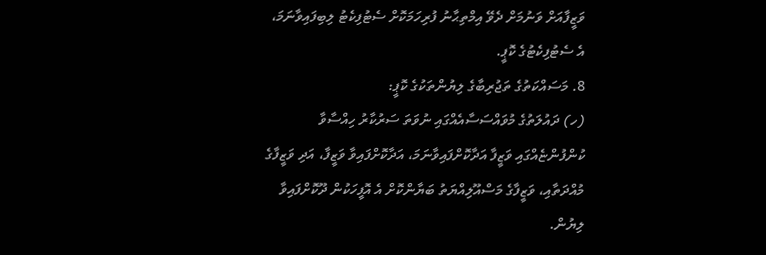ވަޒީފާއަށް ވަނުމަށް ދެވޭ އިމްތިޙާނު ފުރިހަމަކޮށް ސެޓުފިކެޓު ލިބިފައިވާނަމަ، އެ ސެޓުފިކެޓުގެ ކޮޕީ.
8. މަސައްކަތުގެ ތަޖުރިބާގެ ލިޔުންތަކުގެ ކޮޕީ:
(ހ) ދައުލަތުގެ މުވައްސަސާއެއްގައި ނުވަތަ ސަރުކާރު ހިއްސާވާ ކުންފުންޏެއްގައި ވަޒީފާ އަދާކޮށްފައިވާނަމަ، އަދާކޮށްފައިވާ ވަޒީފާ، އަދި ވަޒީފާގެ މުއްދަތާއި، ވަޒީފާގެ މަސްއޫލިއްޔަތު ބަޔާންކޮށް އެ އޮފީހަކުން ދޫކޮށްފައިވާ ލިޔުން.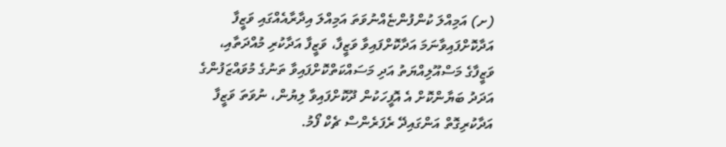(ށ) އަމިއްލަ ކުންފުންޏެއްނުވަތަ އަމިއްލަ އިދާރާއެއްގައި ވަޒީފާ އަދާކޮށްފައިވާނަމަ އަދާކޮށްފައިވާ ވަޒީފާ، ވަޒީފާ އަދާކުރި މުއްދަތާއި، ވަޒީފާގެ މަސްއޫލިއްޔަތު އަދި މަސައްކަތްކޮށްފައިވާ ތަނުގެ މުވައްޒަފުންގެ އަދަދު ބަޔާންކޮށް އެ އޮފީހަކުން ދޫކޮށްފައިވާ ލިޔުން، ނުވަތަ ވަޒީފާ އަދާކުރިގޮތް އަންގައިދޭ ރެފަރެންސް ޗެކް ފޯމު.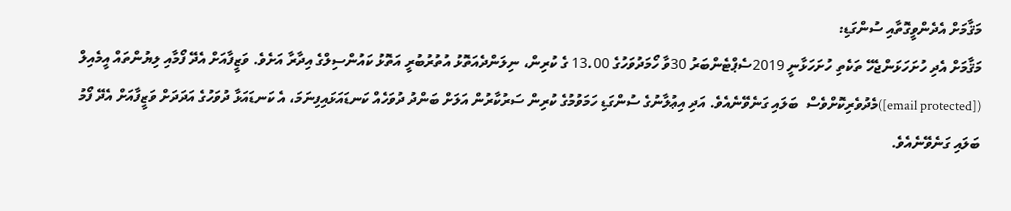މަޤާމަށް އެދެންވީގޮތާއި ސުންގަޑި:
މަޤާމަށް އެދި ހުށަހަޅަންޖެހޭ ތަކެތި ހުށަހަޅާނީ 2019ސެޕްޓެންބަރު 30ވާ ހޯމަދުވަހުގެ 13.00 ގެ ކުރިން، ނިލަންދެއަތޮޅު އުތުރުބުރީ އަތޮޅު ކައުންސިލްގެ އިދާރާ އަށެވެ. ވަޒީފާއަށް އެދޭ ފޯމާއި ލިޔުންތައް އީމެއިލް ([email protected])މެދުވެރިކޮށްވެސް  ބަލައި ގަނެވޭނެއެވެ. އަދި އިޢުލާނުގެ ސުންގަޑި ހަމަވުމުގެ ކުރިން ސަރުކާރުން އަލަށް ބަންދު ދުވަހެއް ކަނޑައަޅައިފިނަމަ، އެ ކަނޑައަޅާ ދުވަހުގެ އަދަދަށް ވަޒީފާއަށް އެދޭ ފޯމު ބަލައި ގަނެވޭނެއެވެ.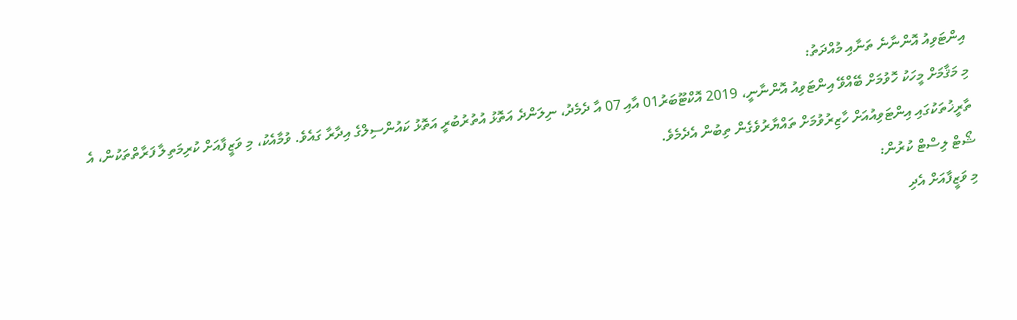އިންޓަވިއު އޮންނާނެ ތަނާއި މުއްދަތު:
މި މަޤާމަށް މީހަކު ހޮވުމަށް ބޭއްވޭ އިންޓަވިއު އޮންނާނީ، 2019 އޮކްޓޫބަރު01 އާއި 07 އާ ދެމެދު، ނިލަންދެ އަތޮޅު އުތުރުބުރީ އަތޮޅު ކައުންސިލްގެ އިދާރާ ގައެވެ. ވުމާއެކު، މި ވަޒީފާއަށް ކުރިމަތިލާ ފަރާތްތަކުން، އެ ތާރީޚުތަކުގައި އިންޓަވިއުއަށް ހާޒިރުވުމަށް ތައްޔާރުވެގެން ތިބުން އެދެމެވެ.
ޝޯޓް ލިސްޓް ކުރުން:
މި ވަޒީފާއަށް އެދި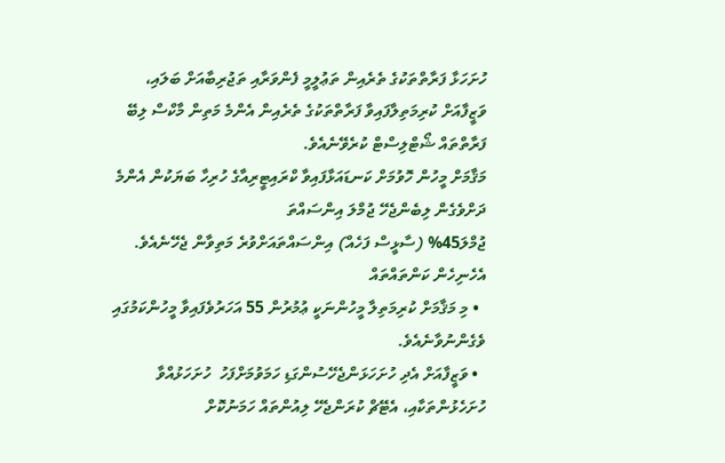ހުށަހަޅާ ފަރާތްތަކުގެ ތެރެއިން ތަޢުލީމީ ފެންވަރާއި ތަޖުރިބާއަށް ބަލައި، ވަޒީފާއަށް ކުރިމަތިލާފައިވާ ފަރާތްތަކުގެ ތެރެއިން އެންމެ މަތިން މާކްސް ލިބޭ ފަރާތްތައް ޝޯޓްލިސްޓް ކުރެވޭނެއެވެ.
މަޤާމަށް މީހުން ހޮވުމަށް ކަނޑައަޅާފައިވާ ކްރައިޓީރިއާގެ ހުރިހާ ބަޔަކުން އެންމެ ދަށްވެގެން ލިބެންޖެހޭ ޖުމްލަ އިންސައްތަ
ޖުމްލަ45% (ސާޅީސް ފަހެއް) އިންސައްތައަށްވުރެ މަތިވާން ޖެހޭނެއެވެ.
އެހެނިހެން ކަންތައްތައް
  • މި މަޤާމަށް ކުރިމަތިލާ މީހުންނަކީ ޢުމުރުން 55 އަހަރުވެފައިވާ މީހުންކަމުގައި ވެގެންނުވާނެއެވެ.
  • ވަޒީފާއަށް އެދި ހުށަހަޅަންޖެހޭސުންގަޑި ހަމަވުމަށްފަހު  ހުށަހަޅުއްވާ ހުށަހެޅުންތަކާއި، އެޓޭޗް ކުރަންޖެހޭ ލިއުންތައް ހަމަނުކޮށް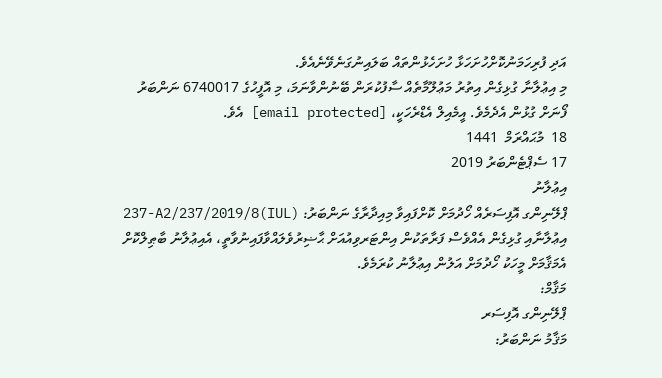އަދި ފުރިހަމަނުކޮށްހުށަހަޅާ ހުށަހެޅުންތައް ބަލައިނުގަނެވޭނެއެވެ.
މި އިޢުލާނާ ގުޅިގެން އިތުރު މަޢުލޫމާތެއް ސާފުކުރަން ބޭނުންވާނަމަ، މި އޮފީހުގެ 6740017 ނަންބަރު ފޯނަށް ގުޅުން އެދެމެވެ. އީމެއިލް އެޑްރެހަކީ، [email protected] އެވެ.
18  މުޙައްރަމް  1441
17 ސެޕްޓެންބަރު 2019
އިޢުލާނު
ޕްލޭނިންގ އޮފިސަރެއް ހޯދުމަށް ކޮށްފައިވާ މިއިދާރާގެ ނަންބަރު: (IUL)237-A2/237/2019/8 އިޢުލާނާއި ގުޅިގެން އެއްވެސް ފަރާތަކުން އިންޓަރވިއުއަށް ޙާޟިރުވެލައްވާފައިނުވާތީ، އެއިޢުލާނު ބާޠިލްކޮށް އެމަޤާމަށް މީހަކު ހޯދުމަށް އަލުން އިޢުލާނު ކުރަމެވެ.
މަޤާމް:
ޕްލޭނިންގ އޮފިސަރ
މަޤާމު ނަންބަރު: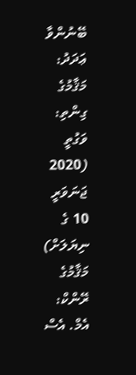ބޭނުންވާ ޢަދަދު:
މަޤާމުގެ ގިންތި:
ވަގުތީ (2020 ޖަނަވަރީ 10 ގެ ނިޔަލަށް)
މަޤާމުގެ ރޭންކް:
އެމް. އެސް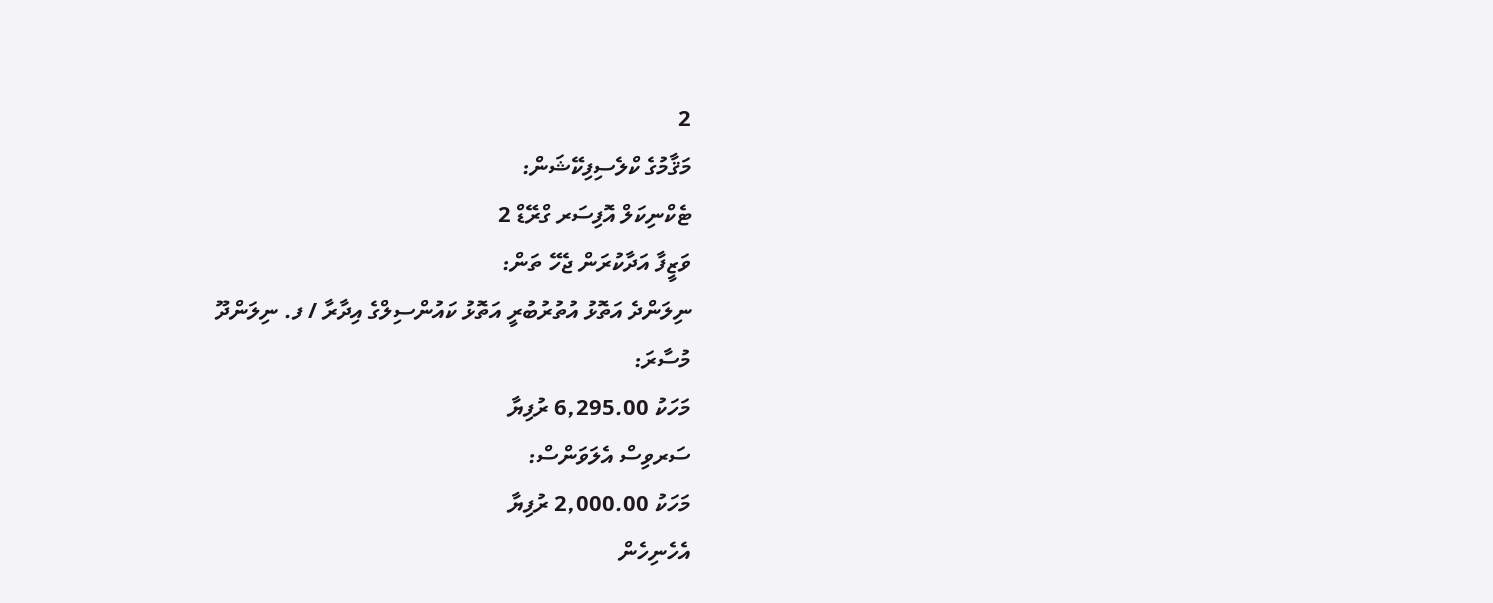2
މަޤާމުގެ ކްލެސިފިކޭޝަން:
ޓެކްނިކަލް އޮފިސަރ ގްރޭޑް 2
ވަޒީފާ އަދާކުރަން ޖެހޭ ތަން:
ނިލަންދެ އަތޮޅު އުތުރުބުރީ އަތޮޅު ކައުންސިލްގެ އިދާރާ / ފ. ނިލަންދޫ
މުސާރަ:
މަހަކު 6,295.00 ރުފިޔާ
ސަރވިސް އެލަވަންސް:
މަހަކު 2,000.00 ރުފިޔާ
އެހެނިހެން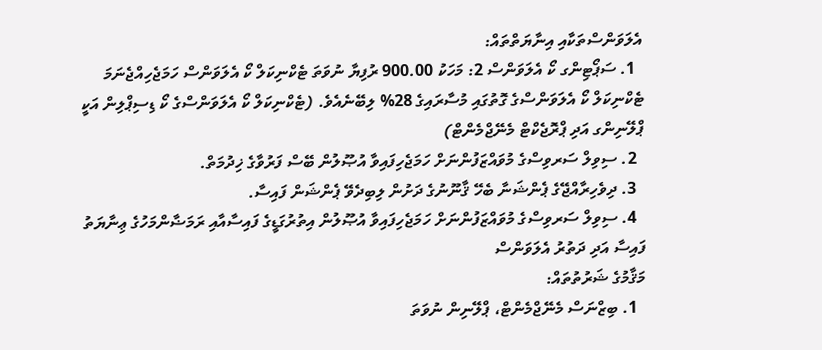އެލަވަންސްތަކާއި އިނާޔަތްތައް:
  1. ސަޕޯޓިންގ ކޯ އެލަވަންސް 2: މަހަކު 900.00 ރުފިޔާ ނުވަތަ ޓެކްނިކަލް ކޯ އެލަވަންސް ހަމަޖެހިއްޖެނަމަ ޓެކްނިކަލް ކޯ އެލަވަންސްގެ ގޮތުގައި މުސާރައިގެ 28% ލިބޭނެއެވެ. (ޓެކްނިކަލް ކޯ އެލަވަންސްގެ ކޯ ޑިސިޕްލިން އަކީ ޕްލޭނިންގ އަދި ޕްރޮޖެކްޓް މެނޭޖްމެންޓް)
  2. ސިވިލް ސަރވިސްގެ މުވައްޒަފުންނަށް ހަމަޖެހިފައިވާ އުޞޫލުން ބޭސް ފަރުވާގެ ޚިދުމަތް.
  3. ދިވެހިރާއްޖޭގެ ޕެންޝަނާ ބެހޭ ޤާނޫނުގެ ދަށުން ލިބިދެވޭ ޕެންޝަން ފައިސާ.
  4. ސިވިލް ސަރވިސްގެ މުވައްޒަފުންނަށް ހަމަޖެހިފައިވާ އުޞޫލުން އިތުރުގަޑީގެ ފައިސާއާއި ރަމަޟާންމަހުގެ ޢިނާޔަތު ފައިސާ އަދި ދަތުރު އެލަވަންސް
މަޤާމުގެ ޝަރުތުތައް:
  1. ބިޒްނަސް މެނޭޖްމެންޓް، ޕްލޭނިން ނުވަތަ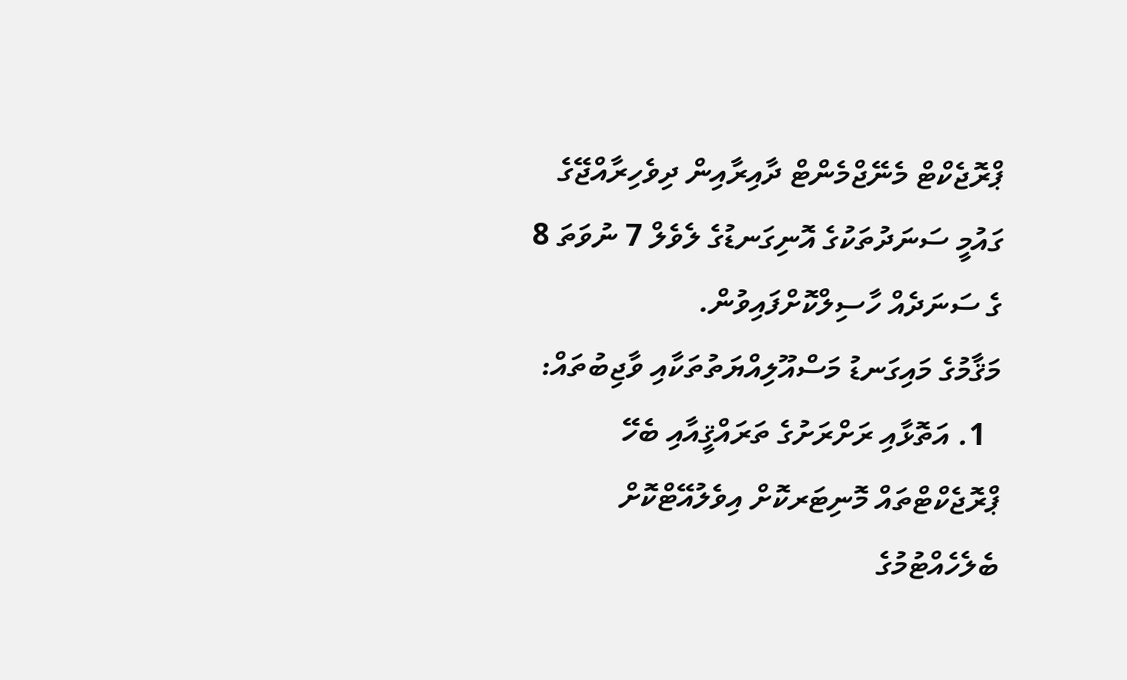ޕްރޮޖެކްޓް މެނޭޖްމެންޓް ދާއިރާއިން ދިވެހިރާއްޖޭގެ ގައުމީ ސަނަދުތަކުގެ އޮނިގަނޑުގެ ލެވެލް 7 ނުވަތަ 8 ގެ ސަނަދެއް ހާސިލްކޮށްފައިވުން.
މަޤާމުގެ މައިގަނޑު މަސްއޫލިއްޔަތުތަކާއި ވާޖިބުތައް:
  1. އަތޮޅާއި ރަށްރަށުގެ ތަރައްޤީއާއި ބެހޭ ޕްރޮޖެކްޓްތައް މޮނިޓަރކޮށް އިވެލުއޭޓްކޮށް ބެލެހެއްޓުމުގެ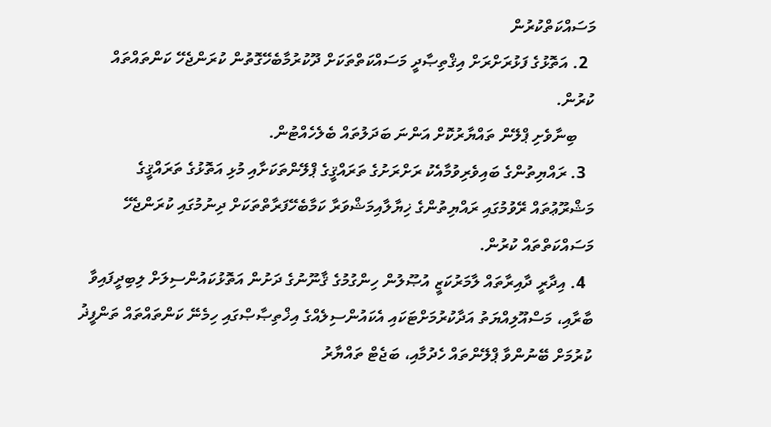މަސައްކަތްކުރުން
  2. އަތޮޅުގެ ފަޅުރަށްރަށް އިޤްތިޞާދީ މަސައްކަތްތަކަށް ދޫކުރުމާބެހޭގޮތުން ކުރަންޖެހޭ ކަންތައްތައް ކުރުން.
    ބިނާވެށި ޕްލޭން ތައްޔާރުކޮށް އަންނަ ބަދަލުތައް ބެލެހެއްޓުން.
  3. ރައްޔިތުންގެ ބައިވެރިވުމާއެކު ރަށްރަށުގެ ތަރައްޤީގެ ޕްލޭންތަކަށާއި މުޅި އަތޮޅުގެ ތަރައްޤީގެ މަޝްރޫޢުތައް ރޭވުމުގައި ރައްޔިތުންގެ ޚިޔާލާއިމަޝްވަރާ ކަމާބެހޭފަރާތްތަކަށް ދިނުމުގައި ކުރަންޖެހޭ މަސައްކަތްތައް ކުރުން.
  4. އިދާރީ ދާއިރާތައް ލާމަރުކަޒީ އުޞޫލުން ހިންގުމުގެ ޤާނޫނުގެ ދަށުން އަތޮޅުކައުންސިލަށް ލިބިދީފައިވާ ބާރާއި، މަސްއޫލިއްޔަތު އަދާކުރުމަށްޓަކައި އެކައުންސިލެއްގެ އިޚްތިޞާޞްގައި ހިމެނޭ ކަންތައްތައް ތަންފީޛު ކުރުމަށް ބޭނުންވާ ޕްލޭންތައް ހެދުމާއި، ބަޖެޓް ތައްޔާރު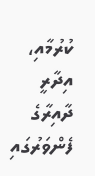ކުރުމާއި، އިދާރީ ދާއިރާގެ ފެންވަރުގައި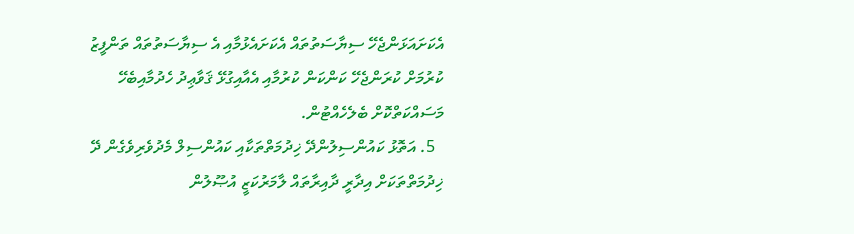އެކަށައަޅަންޖެހޭ ސިޔާސަތުތައް އެކަށައެޅުމާއި އެ ސިޔާސަތުތައް ތަންފީޒު ކުރުމަށް ކުރަންޖެހޭ ކަންކަން ކުރުމާއި އެއާއިގުޅޭ ޤަވާޢިދު ހެދުމާއިބެހޭ މަސައްކަތްކޮށް ބެލެހެއްޓުން.
  5. އަތޮޅު ކައުންސިލުންދޭ ޚިދުމަތްތަކާއި ކައުންސިލް މެދުވެރިވެގެން ދޭ ޚިދުމަތްތަކަށް އިދާރީ ދާއިރާތައް ލާމަރުކަޒީ އުޞޫލުން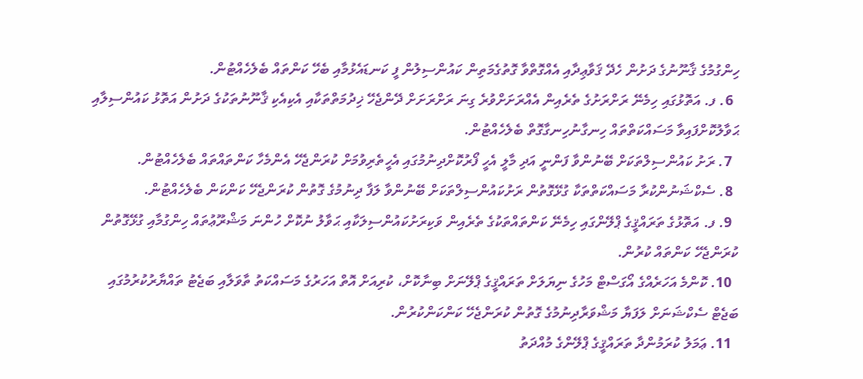ހިންގުމުގެ ޤާނޫނުގެ ދަށުން ހެދޭ ޤަވާޢިދާއި އެއްގޮތްވާ ގޮތުގެމަތިން ކައުންސިލުން ފީ ކަނޑައެޅުމާއި ބެހޭ ކަންތައް ބެލެހެއްޓުން.
  6. ފ. އަތޮޅުގައި ހިމެނޭ ރަށްރަށުގެ ތެރެއިން އެއްރަށަށްވުރެ ގިނަ ރަށްރަށަށް ދޭންޖެހޭ ޚިދުމަތްތަކާއި އެކިއެކި ޤާނޫނުތަކުގެ ދަށުން އަތޮޅު ކައުންސިލާއި ޙަވާލުކޮށްފައިވާ މަސައްކަތްތައް ހިނގާނުހިނގާގޮތް ބެލެހެއްޓުން.
  7. ރަށު ކައުންސިލްތަކަށް ބޭނުންވާ ފަންނީ އަދި މާލީ އެހީ ފޯރުކޮށްދިނުމުގައި އެހީތެރިވުމަށް ކުރަންޖެހޭ އެންމެހާ ކަންތައްތައް ބެލެހެއްޓުން.
  8. ސެކްޝަނުންކުރާ މަސައްކަތްތަކާ ގުޅޭގޮތުން ރަށުކައުންސިލްތަކަށް ބޭނުންވާ ލަފާ ދިނުމުގެ ގޮތުން ކުރަންޖެހޭ ކަންކަން ބެލެހެއްޓުން.
  9. ފ. އަތޮޅުގެ ތަރައްޤީގެ ޕްލޭންގައި ހިމެނޭ ކަންތައްތަކުގެ ތެރެއިން ވަކިރަށުކައުންސިލަކާއި ޙަވާލު ނުކޮށް ހުންނަ މަޝްރޫޢުތައް ހިންގުމާއި ގުޅޭގޮތުން ކުރަންޖެހޭ ކަންތައް ކުރުން.
  10. ކޮންމެ އަހަރެއްގެ އޯގަސްޓް މަހުގެ ނިޔަލަށް ތަރައްޤީގެ ޕްލޭނަށް ބިނާކޮށް، ކުރިއަށް އޮތް އަހަރުގެ މަސައްކަތު ތާވަލާއި ބަޖެޓު ތައްޔާރުކުރުމުގައި ބަޖެޓް ސެކްޝަނަށް ލަފަޔާ މަޝްވަރާދިނުމުގެ ގޮތުން ކުރަންޖެހޭ ކަންކަންކުރުން.
  11. ޢަމަލު ކުރަމުންދާ ތަރައްޤީގެ ޕްލޭންގެ މުއްދަތު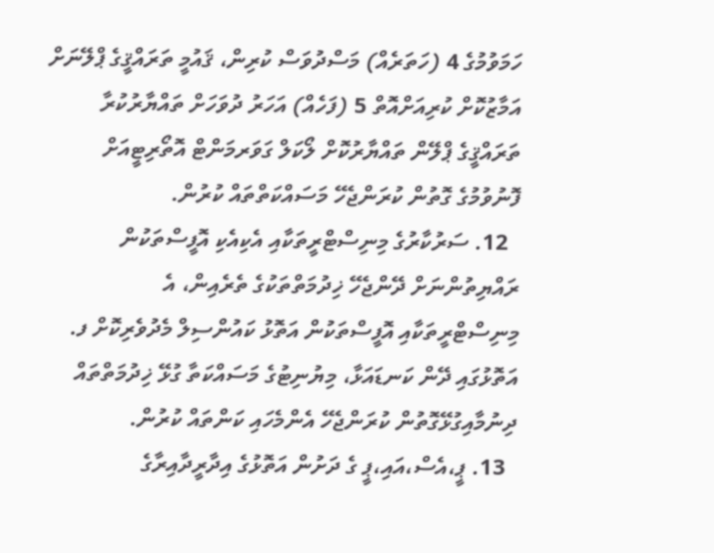ހަމަވުމުގެ 4 (ހަތަރެއް) މަސްދުވަސް ކުރިން، ޤައުމީ ތަރައްޤީގެ ޕްލޭނަށް އަމާޒުކޮށް ކުރިއަށްއޮތް 5 (ފަހެއް) އަހަރު ދުވަހަށް ތައްޔާރުކުރާ ތަރައްޤީގެ ޕްލޭން ތައްޔާރުކޮށް ލޯކަލް ގަވަރމަންޓް އޮތޯރިޓީއަށް ފޮނުވުމުގެ ގޮތުން ކުރަންޖެހޭ މަސައްކަތްތައް ކުރުން.
  12. ސަރުކާރުގެ މިނިސްޓްރީތަކާއި އެކިއެކި އޮފީސްތަކުން ރައްޔިތުންނަށް ދޭންޖެހޭ ޚިދުމަތްތަކުގެ ތެރެއިން، އެ މިނިސްޓްރީތަކާއި އޮފީސްތަކުން އަތޮޅު ކައުންސިލް މެދުވެރިކޮށް ފ. އަތޮޅުގައި ދޭން ކަނޑައަޅާ، މިޔުނިޓުގެ މަސައްކަތާ ގުޅޭ ޚިދުމަތްތައް ދިނުމާއިގުޅޭގޮތުން ކުރަންޖެހޭ އެންމެހައި ކަންތައް ކުރުން.
  13. ޕީ،އެސް،އައި،ޕީ ގެ ދަށުން އަތޮޅުގެ އިދާރީދާއިރާގެ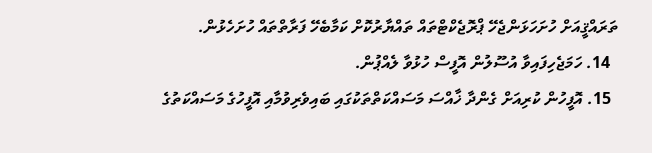ތަރައްޤީއަށް ހުށަހަޅަންޖެހޭ ޕްރޮޖެކްޓްތައް ތައްޔާރުކޮށް ކަމާބެހޭ ފަރާތްތައް ހުށަހެޅުން.
  14. ހަމަޖެހިފައިވާ އުސޫލުން އޮފީސް ހުޅުވާ ލެއްޕުން.
  15. އޮފީހުން ކުރިއަށް ގެންދާ ޚާއްސަ މަސައްކަތްތަކުގައި ބައިވެރިވުމާއި އޮފީހުގެ މަސައްކަތުގެ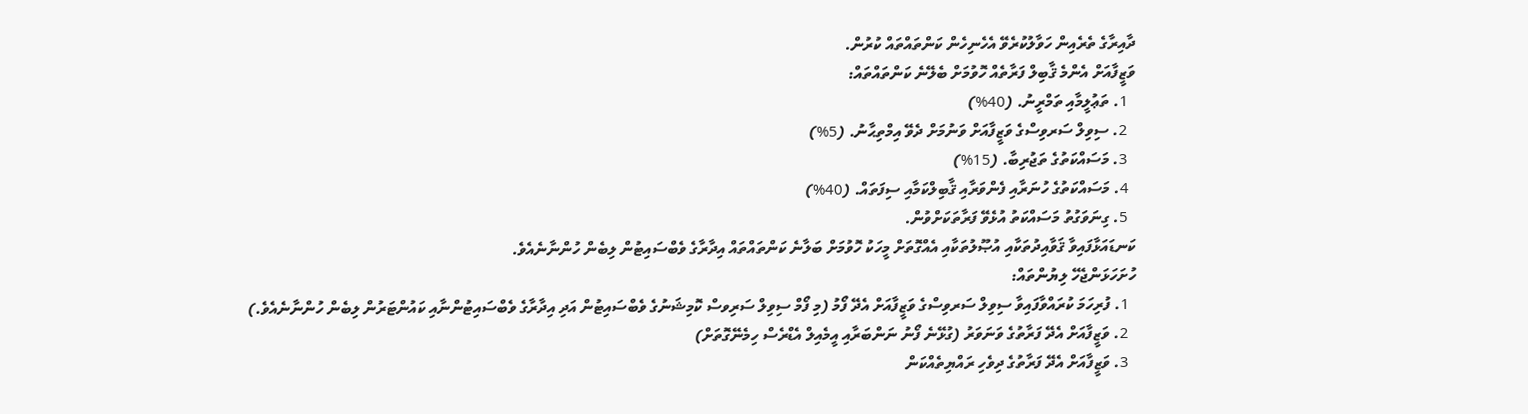ދާއިރާގެ ތެރެއިން ހަވާލުކުރެވޭ އެހެނިހެން ކަންތައްތައް ކުރުން.
ވަޒީފާއަށް އެންމެ ޤާބިލް ފަރާތެއް ހޮވުމަށް ބެލޭނެ ކަންތައްތައް:
  1. ތަޢުލީމާއި ތަމްރީނު. (40%)
  2. ސިވިލް ސަރވިސްގެ ވަޒީފާއަށް ވަނުމަށް ދެވޭ އިމްތިޙާނު. (5%)
  3. މަސައްކަތުގެ ތަޖުރިބާ. (15%)
  4. މަސައްކަތުގެ ހުނަރާއި ފެންވަރާއި ޤާބިލްކަމާއި ސިފަތައް. (40%)
  5. ގިނަވަގުތު މަސައްކަތު އުޅެވޭ ފަރާތަކަށްވުން.
ކަނޑައަޅާފައިވާ ޤަވާއިދުތަކާއި އުޞޫލުތަކާއި އެއްގޮތަށް މީހަކު ހޮވުމަށް ބަލާނެ ކަންތައްތައް އިދާރާގެ ވެބްސައިޓުން ލިބެން ހުންނާނެއެވެ.
ހުށަހަޅަންޖެހޭ ލިޔުންތައް:
  1. ފުރިހަމަ ކުރައްވާފައިވާ ސިވިލް ސަރވިސްގެ ވަޒީފާއަށް އެދޭ ފޯމު (މި ފޯމް ސިވިލް ސަރިވސް ކޮމިޝަނުގެ ވެބްސައިޓުން އަދި އިދާރާގެ ވެބްސައިޓުންނާއި ކައުންޓަރުން ލިބެން ހުންނާނެއެވެ.)
  2. ވަޒީފާއަށް އެދޭ ފަރާތުގެ ވަނަވަރު (ގުޅޭނެ ފޯނު ނަންބަރާއި އީމެއިލް އެޑްރެސް ހިމެނޭގޮތަށް)
  3. ވަޒީފާއަށް އެދޭ ފަރާތުގެ ދިވެހި ރައްޔިތެއްކަން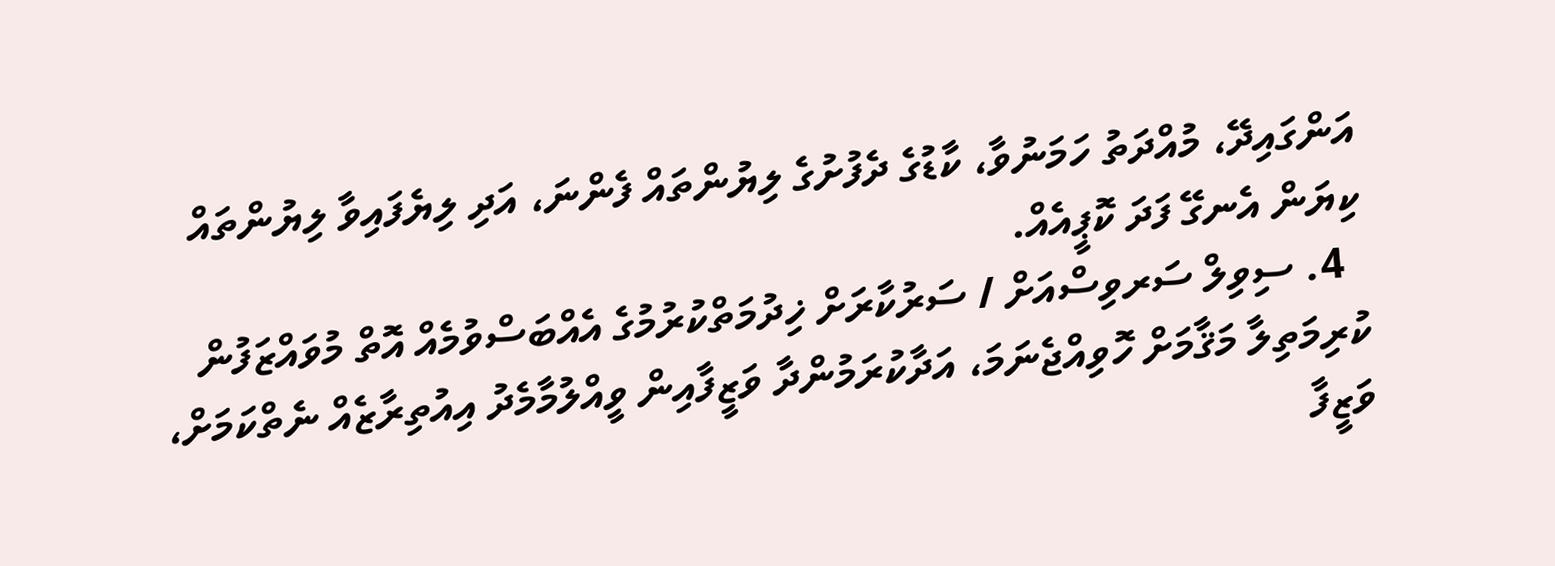އަންގައިދޭ، މުއްދަތު ހަމަނުވާ، ކާޑުގެ ދެފުށުގެ ލިޔުންތައް ފެންނަ، އަދި ލިޔެފައިވާ ލިޔުންތައް ކިޔަން އެނގޭ ފަދަ ކޮޕީއެއް.
  4. ސިވިލް ސަރވިސްއަށް / ސަރުކާރަށް ޚިދުމަތްކުރުމުގެ އެއްބަސްވުމެއް އޮތް މުވައްޒަފުން ކުރިމަތިލާ މަޤާމަށް ހޮވިއްޖެނަމަ، އަދާކުރަމުންދާ ވަޒީފާއިން ވީއްލުމާމެދު އިއުތިރާޒެއް ނެތްކަމަށް، ވަޒީފާ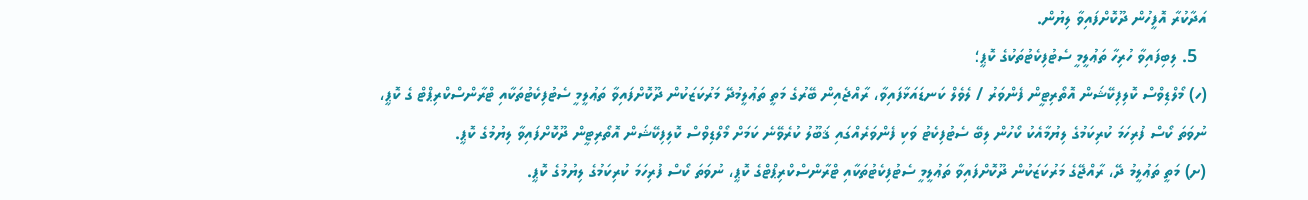އަދާކުރާ އޮފީހުން ދޫކޮށްފައިވާ ލިޔުން.
  5. ލިބިފައިވާ ހުރިހާ ތަޢުލީމީ ސެޓުފިކެޓުތަކުގެ ކޮޕީ؛
(ހ) މޯލްޑިވްސް ކޮލިފިކޭޝަން އޮތޯރިޓީން ފެންވަރު / ލެވެލް ކަނޑައަޅާފައިވާ، ރާއްޖެއިން ބޭރުގެ މަތީ ތަޢުލީމުދޭ މަރުކަޒަކުން ދޫކޮށްފައިވާ ތަޢުލީމީ ސެޓުފިކެޓުތަކާއި ޓްރާންސްކްރިޕްޓް ގެ ކޮޕީ، ނުވަތަ ކޯސް ފުރިހަމަ ކުރިކަމުގެ ލިޔުމާއެކު ކޯހުން ލިބޭ ސެޓުފިކެޓު ވަކި ފެންވަރެއްގައި ޤަބޫލު ކުރެވޭނެ ކަމަށް މޯލްޑިވްސް ކޮލިފިކޭޝަން އޮތޯރިޓީން ދޫކޮށްފައިވާ ލިޔުމުގެ ކޮޕީ.
(ށ) މަތީ ތަޢުލީމު ދޭ، ރާއްޖޭގެ މަރުކަޒަކުން ދޫކޮށްފައިވާ ތަޢުލީމީ ސެޓުފިކެޓުތަކާއި ޓްރާންސްކްރިޕްޓްގެ ކޮޕީ، ނުވަތަ ކޯސް ފުރިހަމަ ކުރިކަމުގެ ލިޔުމުގެ ކޮޕީ.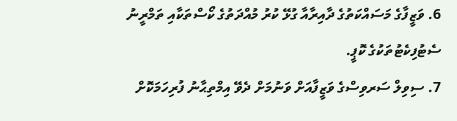6. ވަޒީފާގެ މަސައްކަތުގެ ދާއިރާއާ ގުޅޭ ކުރު މުއްދަތުގެ ކޯސްތަކާއި ތަމްރީނު ސެޓުފިކެޓުތަކުގެ ކޮޕީ.
7. ސިވިލް ސަރވިސްގެ ވަޒީފާއަށް ވަނުމަށް ދެވޭ އިމްތިޙާނު ފުރިހަމަކޮށް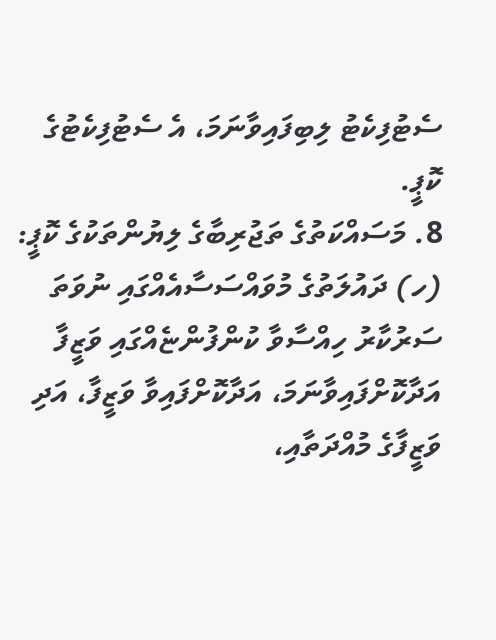ސެޓުފިކެޓު ލިބިފައިވާނަމަ، އެ ސެޓުފިކެޓުގެ ކޮޕީ.
8. މަސައްކަތުގެ ތަޖުރިބާގެ ލިޔުންތަކުގެ ކޮޕީ:
(ހ) ދައުލަތުގެ މުވައްސަސާއެއްގައި ނުވަތަ ސަރުކާރު ހިއްސާވާ ކުންފުންޏެއްގައި ވަޒީފާ އަދާކޮށްފައިވާނަމަ، އަދާކޮށްފައިވާ ވަޒީފާ، އަދި ވަޒީފާގެ މުއްދަތާއި،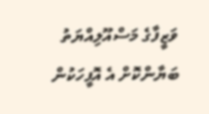ވަޒީފާގެ މަސްއޫލިއްޔަތު ބަޔާންކޮށް އެ އޮފީހަކުން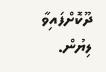ދޫކޮށްފައިވާ ލިޔުން.